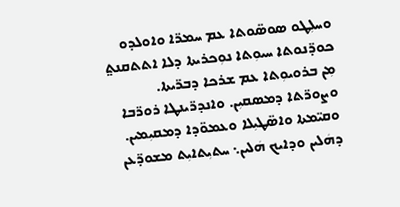ܘܚܠܼܛܘ ܣܘܣ̈ܘܬܐ ܥܡ ܚܡܪ̈ܐ ܘܐܘܠܕܘ ܟܘܕ̈ܢܘܬܐ ܚܝܘܼܬܐ ܢܘܼܟܪܝܬܐ ܕܠܐ ܐܬܬܩܢܬ݀ ܡܼܢ ܒܪܘܝܘܼܬܐ ܥܡ ܫܪܟܐ ܕܒܪ̈ܝܬܐ. ܘܨܘܪ̈ܬܐ ܕܡܣܩܝܼܢ. ܘܐܢܕܪ̈ܝܢܛܐ ܪܘܪ̈ܒܐ ܘܩܝ̈ܡܬܐ ܘܐܣ̈ܛܝܼܠܐ ܘܥܡܘ̈ܕܐ ܕܡܩܝܼܡܝܢ. ܕܗܿܠܝܢ ܘܕܐܝܟ ܗܿܠܝܢ܆ ܚܬܝܼܬܐܝܼܬ ܡܫܘܕ̈ܥܢ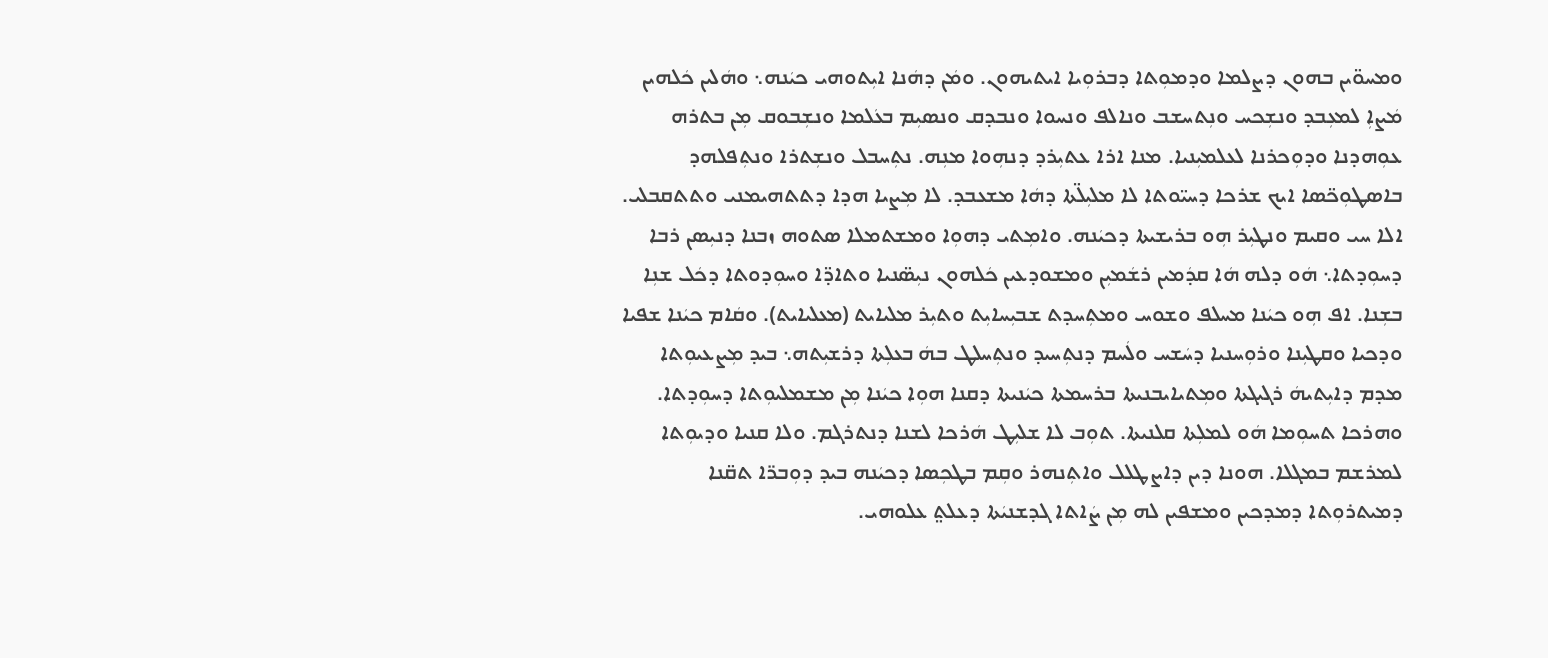ܘܡܚܘ̈ܝܢ ܒܗܘܢ ܕܨܠܡܐ ܘܕܡܘܼܬܐ ܕܒܪܘܼܝܐ ܐܝܬܝܗܘܢ. ܘܡܿܢ ܕܗܿܢܐ ܐܝܼܬܘܗܝ ܟܝܿܢܗ܆ ܘܗܿܠܝܢ ܟܿܠܗܝܢ ܡܿܨܐܼ ܠܡܥܼܒܕ ܘܢܫܼܟܚ ܘܢܼܬܚܫܒ ܘܢܐܠܦ ܘܢܚܘܐ ܘܢܒܕܩ ܘܢܣܝܼܡ ܒܥܿܠܡܐ ܘܢܫܼܒܘܩ ܡܼܢ ܒܬܪܗ ܥܘܼܗܕܢܐ ܘܕܘܼܟܪܢܐ ܠܥܠܡܝܼܢܝܐ. ܡܢܐ ܐܪܐ ܥܬܝܼܪܕ ܕܢܗܼܘܐ ܡܢܼܗ. ܢܬܼܚܒܠ ܘܢܫܼܬܪܐ ܘܢܬܼܦܠܗܕ ܒܐܣܛܘܼܟ̈ܣܐ ܐܝܟ ܫܪܟܐ ܕܚܝ̈ܘܬܐ ܠܐ ܡܠܝܼܠ̈ܬܐ ܕܗܿܐ ܡܫܥܒܕ. ܠܐ ܡܼܨܝܐ ܗܕܐ ܕܬܬܗܝܡܢܝ ܘܬܬܩܒܠܝ. ܐܠܐ ܚܝ ܘܩܝܡ ܘܢܛܝܼܪ ܗܼܘ ܒܪܝܫܝܬܐ ܕܟܝܿܢܗ. ܘܐܡܼܬܝ ܕܗܘܼܐ ܘܡܫܬܡܠܐ ܣܬܘܗ ܙܒܢܐ ܕܢܝܼܣܢ ܪܒܐ ܕܚܘܼܕܬܐ܆ ܗܿܘ ܕܠܗ ܗܿܐ ܩܕܿܡܝܢ ܪܫܿܡܝܼܢ ܘܡܫܘܕܥܝܢ ܟܿܠܗܘܢ ܢܝܼܣ̈ܢܝܐ ܘܬܐܕ̈ܐ ܘܚܘܼܕܘܬܐ ܕܟܿܠ ܫܢܼܐ ܒܫܼܢܐ. ܐܦ ܗܼܘ ܟܝܿܢܐ ܡܚܠܦ ܘܫܘܚ ܘܡܬܼܚܕܬ ܫܒܝܼܚܐܝܼܬ ܘܬܝܼܪ ܡܠܝܐܝܬ (ܡܥܠܝܐܝܬ). ܘܩܿܐܡ ܟܝܿܢܐ ܫܦܝܐ ܘܕܟܝܐ ܘܩܛܝܼܢܐ ܘܪܘܼܚܢܝܐ ܕܚܿܫܚ ܘܠܿܚܡ ܕܢܬܼܚܝܕ ܘܢܬܼܚܠܛ ܒܗܿ ܒܥܠܼܬܐ ܕܪܫܝܼܬܗ܆ ܒܝܕ ܡܼܨܥܝܘܼܬܐ ܡܕܡ ܕܐܝܼܬܝܗܿ ܪܓܝܓܬܐ ܘܡܼܬܝܐܝܒܢܝܬܐ ܒܪܚܡܬܐ ܟܝܿܢܝܬܐ ܕܩܢܐ ܗܘܼܐ ܟܝܿܢܐ ܡܼܢ ܡܫܡܠܝܘܼܬܐ ܕܚܘܼܕܬܐ. ܘܗܪܟܐ ܬܚܘܼܡܐ ܗܿܘ ܠܡܠܼܬܐ ܩܠܢܝܬܐ. ܬܘܼܒ ܠܐ ܫܠܝܼܛ ܗܿܪܟܐ ܠܫܢܐ ܕܢܬܪܓܡ. ܘܠܐ ܩܢܝܐ ܘܕܝܘܼܬܐ ܠܡܪܫܡ ܒܡܓܠܐ. ܗܘܢܐ ܕܝܢ ܕܐܨܛܠܠ ܘܐܬܼܢܗܪ ܘܩܼܡ ܒܛܟܼܣܐ ܕܟܝܿܢܗ ܒܝܕ ܕܘܼܒܪ̈ܐ ܬܩ̈ܢܐ ܕܡܝܬܪܘܼܬܐ ܕܡܕܟܝܢ ܘܡܫܦܝܢ ܠܗ ܡܼܢ ܨܿܐܬܐ ܓܕܫܢܝܿܬܐ ܕܥܠܬ݀ ܥܠܘܗܝ.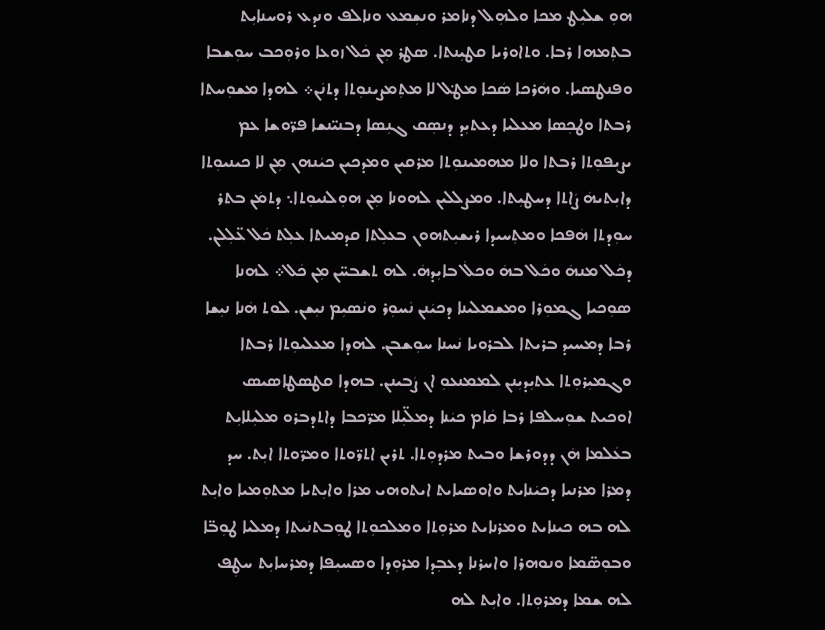ܗܘܼ ܫܠܝܼܛ ܡܟܐ ܘܠܗܼܠ ܕܢܐܡܪ ܘܢܫܼܡܥ ܘܢܐܠܦ ܘܢܕܥ ܪܘܚܢܐܝܼܬ ܒܬܼܡܗܐ ܪܒܐ. ܘܬܐܘܪܝܐ ܩܛܝܼܢܬܐ. ܣܛܪ ܡܼܢ ܟܿܠ ܙܘܥܐ ܘܪܘܼܟܒ ܚܘܼܫܒܐ ܘܦܢܛܣܝܐ. ܘܗܿܪܟܐ ܣܿܟܐ ܡܛ݀ܠ ܠܐ ܡܬܼܡܨܝܢܘܼܬܐ ܕܬܢܿܢ܀ ܠܗܕܐ ܡܫܘܼܚܬܐ ܪܒܬܐ ܘܛܟܼܣܐ ܡܥܠܝܐ ܕܥܬܝܼܕ ܕܢܣܼܩ ܓܢܼܣܐ ܕܒܢܝ̈ܢܫܐ ܦܪ̈ܘܫܐ ܥܡ ܝܨܝܼܦܘܼܬܐ ܪܒܬܐ ܘܠܐ ܡܗܡܝܢܘܼܬܐ ܡܪܩܝܢ ܘܡܕܟܝܢ ܟܝܿܢܗܢ ܡܼܢ ܠܐ ܟܝܢܝܘܼܬܐ ܕܐܝܼܬܝܗܿ ܨܿܐܬܐ ܕܚܛܝܼܬܐ. ܘܡܨܠܠܝܢ ܠܗܘܢܐ ܡܼܢ ܗܘܼܠܢܝܘܼܬܐ܆ ܕܬܡܿܢ ܒܬܪ ܚܘܼܕܬܐ ܗܿܦܟܐ ܘܡܬܼܚܝܕܐ ܪܝܫܝܼܬܗܘܢ ܒܥܠܼܬܐ ܩܕܡܝܬܐ ܥܠܼܬ ܟܿܠ ܥ̈ܠܼܠܢ. ܕܟܿܠ ܡܢܗܿ ܘܟܿܠ ܒܗܿ ܘܟܠܿ ܒܐܝܼܕܗܿ. ܠܗ ܬܫܒܚ̈ܢ ܡܼܢ ܟܿܠ܀ ܠܗܢܐ ܣܘܼܟܝܐ ܓܡܘܼܪܐ ܘܡܫܡܠܝܢܐ ܕܟܝܿܢܢ ܢܿܚܘܼܪ ܘܢܿܣܝܼܡ ܢܝܼܫܢ. ܠܘܬ ܗܿܢܐ ܢܝܼܫܐ ܪܒܐ ܕܡܚܝܕ ܒܪܝܬܐ ܠܒܪܘܝܐ ܢܿܚܢܐ ܚܘܼܫܒܢ. ܠܗܕܐ ܡܥܠܝܘܼܬܐ ܪܒܬܐ ܘܓܡܝܼܪܘܼܬܐ ܥܬܝܼܕܝܼܢܢ ܠܡܡܢܥܘܼ ܐܢ ܨܿܒܝܢܢ. ܒܗܕܐ ܩܛܣܛܐܣܝܣ
ܐܘܟܝܬ ܫܘܼܚܠܦܐ ܪܒܐ ܩܿܐܡ ܟܝܿܢܐ ܕܡܠ̈ܝܼܠܐ ܡܪ̈ܟܒܐ ܕܐܬܕܒܪܘ ܡܠܝܼܠܐܝܼܬ ܒܥܿܠܡܐ ܗܿܢ ܕܕܘܪܫܐ ܘܒܝܬ ܡܪܕܘܼܬܐ. ܬܪܝܢ ܐܬܪ̈ܘܬܐ ܘܡܪ̈ܘܬܐ ܐܝܼܬ. ܚܕ ܕܡܪܐ ܡܪܢܝܐ ܕܟܝܿܢܐܝܬ ܘܐܘܣܝܐܝܬ ܐܝܬܘܗܝ ܡܪܐ ܘܐܝܼܬܝܐ ܡܬܘܼܡܝܐ ܘܐܝܼܬ ܠܗ ܒܗ ܟܝܢܐܝܬ ܘܡܪܢܐܝܬ ܡܪܘܼܬܐ ܘܡܠܟܘܼܬܐ ܛܘܼܒܬܢܿܝܬܐ ܕܡܠܝܐ ܛܘܼܒ̈ܐ ܘܒܘܼܣ̈ܡܐ ܘܢܘܗܪܐ ܘܐܚܪܢܐ ܕܥܒܼܕܐ ܡܪܘܼܕܐ ܘܣܚܝܼܦܐ ܕܡܪܚܐܝܼܬ ܚܛܼܦ ܠܗ ܫܡܐ ܕܡܪܘܼܬܐ. ܘܐܝܼܬ ܠܗ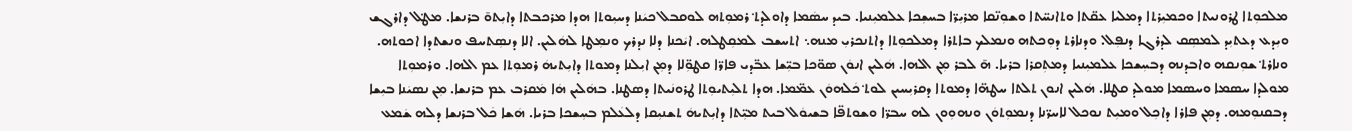ܡܠܟܘܼܬܐ ܛܪܘܢܝܬܐ ܘܟܡܝܼܪܬܐ ܕܡܠܝܐ ܥܩ̈ܬܐ ܘܬܐܢܚ̈ܬܐ ܘܫܘܼܢ̈ܩܐ ܡܪܝܼܪ̈ܐ ܒܚܫܼܟܐ ܥܠܡܝܼܢܝܐ. ܒܝܕ ܚܣܿܡܐ ܕܐܘܠܕܬ݀ ܪܡܘܼܬܗ ܠܘܩܒܠ ܟܝܿܢܐ ܕܚܝܼܘܬܐ ܗܕܐ ܡܪܟܒܬܐ ܕܐܝܼܬܘ̄ ܒܪܢܫܐ. ܡܛ݀ܠ ܕܐܪܓܫ ܘܝܼܕܥ ܕܥܬܝܼܕ ܠܡܣܼܩ ܠܕܪܓܐ ܕܢܦܼܠ. ܘܕܢܐܪܬ ܕܘܼܟܬܗ ܘܢܡܠܟ ܒܐܬܪܐ ܕܡܠܟܘܼܬܐ ܕܐܬܢܟܪܝܼ ܡܢܗ܆ ܐܬܚܫܒ ܠܡܩܼܛܠܗ. ܐܝܿܟܢܐ ܕܠܐ ܢܕܪܟ ܘܢܡܼܛܐ ܠܗܿܠܝܢ. ܐܠܐ ܕܢܣܼܬܚܦ ܘܢܫܬܕܐ ܐܟܘܬܗ. ܘܢܐܪܬ݀ ܫܘܼܢܩܗ ܘܐܒܕܢܗ ܕܒܚܼܫܟܐ ܥܠܡܝܼܢܝܐ ܕܡܬܼܩܪܐ ܒܪܝܐ. ܗ̄ ܠܒܪ ܡܼܢ ܐܠܗܐ. ܗܿܠܝܢ ܐܢܘܿܢ ܣܘ̈ܟܐ ܒܝܼ̈ܫܐ ܥܒ̈ܕܝ ܦܐܪ̈ܐ ܩܛܘܼ̈ܠܐ ܕܡܼܢ ܐܝܼܠܢܐ ܕܡܘܬܐ ܕܐܝܼܬܝܗܿ ܪܡܘܼܬܐ ܥܡ ܐܠܗܐ. ܘܪܡܘܼܬܐ ܡܘܠܕܐ ܚܣܡܐ ܘܚܣܡܐ ܡܘܠܕ ܩܛܠܐ. ܗܿܠܝܢ ܐܢܘܢ ܬܠܬܐ ܚܛܗ̈ܐ ܕܡܘܬܐ ܕܩܪܝܼܚܝܢ ܠܘܬ݀ ܟܿܠܗܘܿܢ ܥܡ̈ܡܐ. ܗܕܐ ܬܠܝܼܬܝܘܼܬܐ ܛܪܘܢܿܝܬܐ ܕܣܛܢܐ. ܒܗܿܠܝܢ ܗܿܐ ܡܿܩܪܒ ܥܡ ܒܪܢܫܐ. ܡܼܢ ܢܣܝܿܢܐ ܒܝܼܫܐ ܕܒܩܢܘܼܡܗ. ܕܡܼܢ ܦܐܪܐ ܕܐܟܼܠ ܘܡܝܼܬ ܢܘܟܠ ܠܐܚܪ̈ܢܐ ܕܢܡܘܼܬܘܿܢ ܘܢܗܘܼܘܢ ܠܗ ܚܒܪ̈ܐ ܘܫܘܬܦ̈ܐ ܒܫܝܘܿܠ ܒܝܬ ܡܝܼ̈ܬܐ ܕܐܝܼܬܝܗܿ ܬܫܢܝܼܩܐ ܕܠܥܿܠܡ ܒܚܼܫܟܐ ܒܪܝܐ. ܗܿܫܐ ܟܿܠ ܒܪܢܫܐ ܕܠܗ ܫܿܡܥ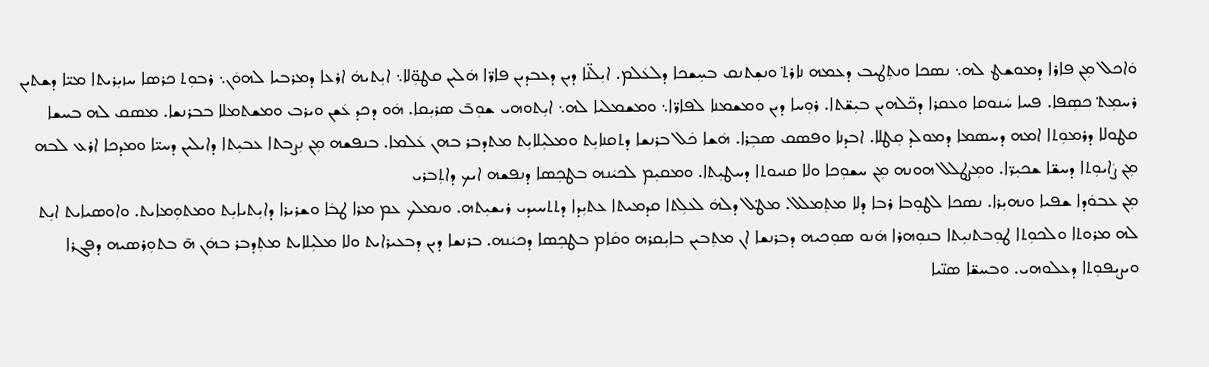ܘܿܐܟܠ ܡܼܢ ܦܐܪܐ ܕܡܘܫܛ ܠܗ܆ ܢܣܟܐ ܘܢܬܼܛܝܒ ܕܥܡܗ ܢܐܪܬ݀ ܘܢܫܼܬܢܩ ܒܚܼܫܟܐ ܕܠܥܿܠܡ. ܐܝܼܠ̈ܢܐ ܕܝܢ ܕܥܒܕܝܢ ܦܐܪ̈ܐ ܗܿܠܝܢ ܩܛܘܼ̈ܠܐ܆ ܐܝܼܬܝܗܿ ܐܪܥܐ ܕܡܪܒܝܐ ܠܗܘܿܢ܆ ܪܒܘܼܬ ܟܪܣܐ ܚܙܝܼܪܝܬܐ ܡܝ̈ܐ ܕܫܬܝܢ ܪܚܡܼܬ݀ ܟܣܼܦܐ. ܦܚܐ ܚܿܢܘܩܐ ܘܥܩܪܐ ܕܟ̈ܠܗܝܢ ܒܝܼܫ̈ܬܐ. ܪܘܼܚܐ ܕܝܢ ܘܡܫܡܢܐ ܠܦܐܪ̈ܐ܆ ܘܡܫܡܠܝܐ ܠܗ܆ ܐܝܼܬܘܗܝ ܫܘܼܒ̄ ܣܪܝܼܩܐ. ܗܿܘ ܕܟܕ ܥܿܫܢ ܘܝܪܒ ܘܡܫܬܡܠܐ ܒܒܪܢܫܐ. ܡܣܩ ܠܗ ܒܚܫܐ ܩܛܘܠܐ ܕܪܡܘܼܬܐ ܐܡܗ ܕܚܣܡܐ ܕܡܘܠܕ ܩܼܛܠܐ. ܐܒܕܢܐ ܘܦܣܩ ܣܒܼܪܐ. ܗܿܫܐ ܟܿܠ ܒܪܢܫܐ ܕܬܩܢܐܝܼܬ ܘܡܠܝܼܠܐܝܼܬ ܡܬܕܒܪ ܒܗܢ ܥܿܠܡܐ. ܒܢܦܫܗ ܡܼܢ ܢܼܨܒܬܐ ܥܒܝܼܬܐ ܕܐܝܠܝܢ ܕܚܝ̈ܐ ܘܡܕܟܐ ܐܪܥ ܠܒܗ ܡܼܢ ܨܿܐܝܘܼܬܐ ܕܚܫ̈ܐ ܫܟܝܼܪ̈ܐ. ܘܡܼܨܛܠܠ ܗܘܢܗ ܡܼܢ ܚܫܘܼܟܐ ܘܠܐ ܩܢܝܘܬܐ ܕܚܛܝܼܬܐ. ܘܡܩܝܼܡ ܠܟܝܿܢܗ ܒܛܟܼܣܐ ܕܢܦܫܗ ܐܝܟ ܕܐܬܼܒܪܝ
ܡܼܢ ܥܒܘܿܕܐ ܫܦܝܐ ܘܢܗܝܼܪܐ. ܢܣܟܐ ܠܛܘܼܒܐ ܪܒܐ ܕܠܐ ܡܬܼܡܠܠ. ܡܛ݀ܠ ܕܠܗܿ ܠܥܠܼܬܐ ܩܕܡܝܬܐ ܥܬܝܼܕܐ ܕܬܬܚܝܕܝ ܪܝܫܝܼܬܗ. ܘܢܡܠܟ ܥܡ ܡܪܐ ܛܒܿܐ ܘܫܪܝܪܐ ܕܐܝܼܬܝܐܝܼܬ ܘܡܬܘܼܡܐܝܬ. ܘܐܘܣܝܐܝܬ ܐܝܼܬ ܠܗ ܡܪܘܬܐ ܘܠܟܘܼܬܐ ܛܘܼܒܬܢܝܼܬܐ ܒܢܘܼܗܪܐ ܗܿܢܘ ܣܘܼܟܝܗ ܕܒܪܢܫܐ ܐܢ ܡܬܼܒܝܢ ܒܐܝܼܩܪܗ ܘܩܿܐܡ ܒܛܟܼܣܐ ܕܟܝܿܢܗ. ܒܪܢܫܐ ܕܝܢ ܕܒܥܝܪܐܝܬ ܘܠܐ ܡܠܝܼܠܐܝܬ ܡܬܼܕܒܪ ܒܗܿܢ ܗ̄ ܒܬܘܼܪܣܝܗ ܕܦܓܪܐ ܘܝܨܝܼܦܘܼܬܐ ܕܥܠܘܗܝ. ܘܒܚܫ̈ܐ ܣܢ̈ܝܐ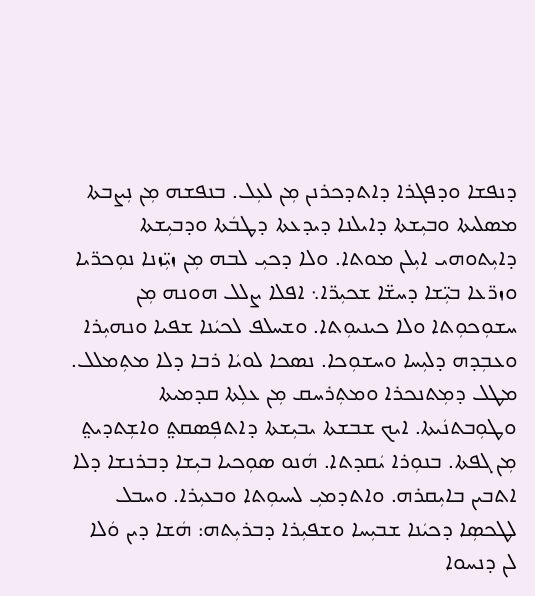ܕܢܦܫܐ ܘܕܦܓܪܐ ܕܐܬܕܟܪܢܢ ܡܼܢ ܠܥܼܠ. ܒܢܦܫܗ ܡܼܢ ܢܼܨܒܬܐ ܡܣܠܝܬܐ ܘܒܝܼܫܬܐ ܕܐܝܠܢܐ ܕܝܕܥܬܐ ܕܛܒܿܬܐ ܘܕܒܝܼܫܬܐ ܕܐܝܼܬܘܗܝ ܐܝܼܠܢ ܡܘܬܐ. ܘܠܐ ܕܟܝܼ ܠܒܗ ܡܼܢ ܙܝܼ̈ܙܢܐ ܢܘܼܟܪ̈ܝܐ ܘܙܪ̈ܥܐ ܒܝܼ̈ܫܐ ܕܚܫ̈ܐ ܫܟܝܼܪ̈ܐ܆ ܐܦܠܐ ܨܠܠ ܗܘܢܗ ܡܼܢ ܚܫܘܼܟܘܼܬܐ ܘܠܐ ܟܝܢܝܘܼܬܐ. ܘܫܚܠܦ ܠܟܝܿܢܐ ܫܦܝܐ ܘܢܗܝܼܪܐ ܘܥܒܼܕܗ ܕܠܝܼܚܐ ܘܚܫܘܼܟܐ. ܢܣܟܐ ܠܘܝܿܐ ܪܒܐ ܕܠܐ ܡܬܼܡܠܠ. ܡܛܠ ܕܡܼܬܢܟܪܐ ܘܡܬܼܪܚܩ ܡܼܢ ܥܠܼܬܐ ܩܕܡܝܬܐ ܘܛܘܼܒܬܢܿܝܬܐ. ܐܝܟ ܫܒܫܬܐ ܝܒܝܼܫܬܐ ܕܐܬܦܼܣܩܬ݀ ܘܐܫܼܬܕܝܬ݀ ܡܼܢ ܓܦܬܐ. ܒܢܘܼܪܐ ܝܿܩܕܬܐ. ܗܿܢܘ ܣܘܼܟܝܐ ܒܝܼܫܐ ܕܒܪܢܫܐ ܕܠܐ ܐܬܒܝܢ ܒܐܝܼܩܪܗ. ܘܐܬܕܡܝܼ ܠܚܝܘܼܬܐ ܘܒܥܝܼܪܐ. ܘܚܒܠ ܠܛܟܣܼܐ ܕܟܝܿܢܐ ܫܒܝܼܚܐ ܘܫܦܝܼܪܐ ܕܒܪܝܼܬܗ: ܗܿܫܐ ܕܝܢ ܘܿܠܐ ܠܢ ܕܢܚܘܐ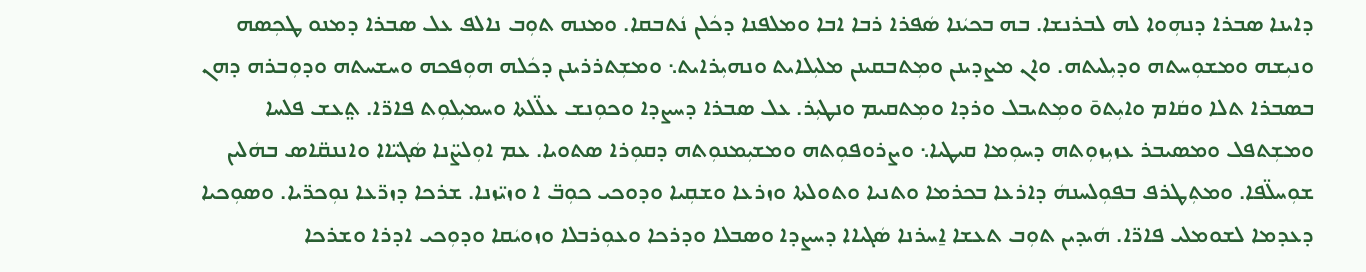ܕܐܝܢܐ ܣܒܪܐ ܕܢܗܼܘܐ ܠܗ ܠܒܪܢܫܐ. ܒܗ ܒܟܝܿܢܐ ܣܿܦܪܐ ܪܒܐ ܐܒܐ ܘܡܠܦܢܐ ܕܟܿܠܢ ܢܿܬܒܩܐ. ܘܡܢܗ ܬܘܼܒ ܢܐܠܦ ܥܠ ܣܒܪܐ ܕܡܢܘ ܛܟܼܣܗ ܘܢܝܼܫܗ ܘܡܫܘܼܚܬܗ ܘܕܝܼܠܝܬܗ. ܘܐܢ ܡܨܕܝܢܢ ܘܡܼܬܒܩܝܢܢ ܡܠܝܼܠܐܝܬ ܘܢܗܝܼܪܐܝܬ܆ ܘܡܫܼܬܪܪܝܢܢ ܕܟܿܠܗ ܗܘܼܦܟܗ ܘܚܫܚܬܗ ܘܕܘܼܒܪܗ ܕܗܢ ܒܣܒܪܐ ܬܠܐ ܘܩܿܐܡ ܘܐܝܼܬܘ̄ ܘܡܼܬܝܒܠ ܘܪܕܐ ܘܡܼܬܩܝܡ ܘܢܛܝܼܪ. ܥܠ ܣܒܪܐ ܕܚܨܕܐ ܘܟܘܼܢܫ ܥܠ̈ܠܬܐ ܘܚܡܝܼܠܘܼܬ ܦܐܪ̈ܐ. ܬ݀ܥܫ ܦܠܚܐ ܘܡܫܼܬܦܠ ܘܡܣܝܒܪ ܥܙܝܼܙܘܼܬܗ ܕܚܘܼܡܐ ܩܝܛܝܐ܆ ܘܨܪܘܦܘܼܬܗ ܘܡܫܝܼܡܢܘܼܬܗ ܕܩܘܼܪܐ ܣܬܘܝܐ. ܥܡ ܐܘܼܠܨ̈ܢܐ ܣܿܓܝ̈ܐܐ ܘܐܢܢܩ̈ܐܣ ܒܗܿܠܝܢ ܫܘܼܚܠ̈ܦܐ. ܘܡܬܼܛܪܦ ܒܦܘܼܠܚܢܗܿ ܕܐܪܥܐ ܒܟܪܡܐ ܘܬܢܝܐ ܘܬܘܠܬܐ ܘܙܪܥܐ ܘܫܩܼܝܐ ܘܕܘܟܝ ܟܘܼܒ̈ ܐ ܘܙܝ̈ܙܢܐ. ܫܪܟܐ ܕܙܪ̈ܥܐ ܢܘܼܟܪ̈ܝܐ. ܘܣܘܼܟܝܐ ܕܥܕܡܐ ܠܫܘܡܠܝ ܦܐܪ̈ܐ. ܗܿܝܕܝܢ ܬܘܼܒ ܬܥܫܐ ܐ̱ܚܪܢܐ ܣܿܓܝܐܐ ܕܚܨܕܐ ܘܣܒܠܐ ܘܕܪܟܐ ܘܥܘܼܪܒܠܐ ܘܙܘܝܿܩܐ ܘܕܘܼܟܝ ܐܕܪܐ ܘܫܪܟܐ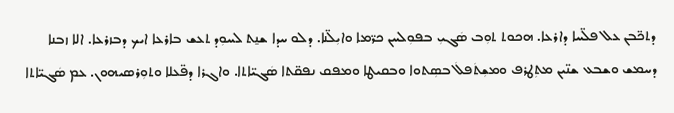ܕܬܟ̈ܒܢ ܥܠ ܦܠ̈ܚܐ ܕܐܪܥܐ. ܗܟܘܬ ܬܘܼܒ ܣܿܓܝܼ ܒܦܘܼܠܚܢ ܟܪ̈ܡܐ ܘܐܝܼܠ̈ܢܐ. ܕܠܘ ܚܕܐ ܫܢ̱ܬ ܠܚܘܼܕ ܬܥܫ ܒܐܪܥܐ ܐܝܟ ܕܒܙܪܥܐ. ܐܠܐ ܙܒܢܐ ܕܚܡܫ ܘܫܒܥ ܫܢ̈ܝܢ ܡܬܼܛܪܦ ܘܡܫܼܬܿܦܠܿ ܒܣܼܬܘܐ ܘܒܩܝܛܐ ܘܡܦܩ ܢܦܩ̈ܬܐ ܣܿܓܝ̈ܐܬܐ. ܘܐܓܪܐ ܕܦ̈ܥܠܐ ܘܬܘܼܪܣܝܗܘܢ. ܥܡ ܣܿܓܝ̈ܐܬܐ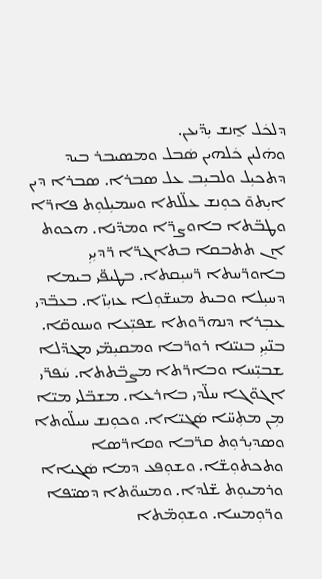ܕܠܟܿܠ ܐ̱ܢܫ ܝܼܕ̈ܝܥܢ.
ܘܗܿܠܝܢ ܟܿܠܗܝܢ ܣܿܒܠ ܘܡܣܝܒܪ ܒܝܕ ܕܬܟܝܼܠ ܘܠܒܝܼܒ ܥܠ ܣܒܪܐ. ܣܒܪܐ ܕܝܢ ܐܝܼܬܘ̄ ܟܘܼܢܫ ܥܠ̈ܠܬܐ ܘܚܡܝܼܠܘܼܬ ܦܐܪ̈ܐ ܘܛܒ̈ܬܐ ܒܐܘܨܪ̈ܐ ܘܡܕ̈ܢܐ. ܗܟܘܬ ܐܢ ܬܬܒܩܐ ܒܬܐܓܪ̈ܐ ܪ̈ܕܝܼܝܼ ܒܐܘܪ̈ܚܬܐ ܪ̈ܚܝܼܩܬܐ. ܒܛܝܦ̈ܝ ܒܝܡܐ ܕܚܝܼܠܐ ܘܒܝܬ ܡܚܫ̈ܘܼܠܐ ܥܙܝܼܙ̈ܐ. ܒܥܒ̈ܕܝ ܥܒܼܪܐ ܕܢܗܪ̈ܘܬܐ ܫܦܝܼ̈ܥܐ ܘܚܢܘܩ̈ܐ. ܒܢ̈ܝܼܝܼ ܒܢܝ̈ܢܐ ܪܘܪ̈ܒܐ ܘܡܩܝܼܡ̈ܝ ܡܓܕ̈ܠܐ ܫܒܝܼ̈ܚܐ ܘܒܐܪ̈ܬܐ ܡܨܒ̈ܬܬܐ. ܚܿܦܪ̈ܝ ܐܓܘ̈ܓܐ ܚܠ̈ܕܝ ܒܐܪܥܐ. ܡܫܒ̈ܠܝ ܡܝ̈ܐ ܡܼܢ ܡܬܼܚ̈ܐ ܣܿܓܝ̈ܐܐ. ܘܟܘܼܢܫ ܚܝܠ̈ܘܬܐ ܘܣܕܝܼܪܘܼܬ ܩܪ̈ܒܐ ܘܩܐܪ̈ܣܐ ܘܬܟܬܘܼܫ̈ܐ. ܘܫܘܼܦܥ ܕܡܐ ܣܿܓܝܐܐ ܘܪܡܝܘܼܬ ܫ̈ܠܕܐ. ܘܡܚܘ̈ܬܐ ܕܣܝ̈ܦܐ ܘܪ̈ܘܼܡܚܐ. ܘܫܘܼܡ̈ܬܐ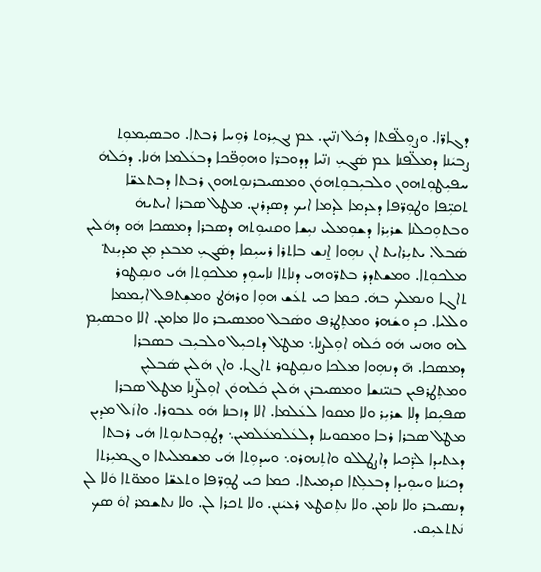ܕܓܐܪ̈ܐ. ܘܨܘܼܠ̈ܦܬܐ ܕܟܿܠ ܙܢ̈ܝܢ. ܥܡ ܢܓܝܼܪܘܬ ܪܘܼܚܐ ܪܒܬܐ. ܘܒܣܝܼܡܘܼܬ ܨܒܝܿܢܐ ܕܡܠ̈ܦܢܐ ܥܡ ܣܿܓܝܼ ܙܢ̈ܝܐ ܕܕܘܒܪ̈ܐ ܘܗܘܼܦ̈ܟܐ ܕܒܥܿܠܡܐ ܗܿܢܐ. ܕܟܿܠܗܿ ܚܦܝܼܛܘܼܬܗܘܢ ܘܠܒܝܼܒܘܼܬܗܘܿܢ ܘܡܣܝܒܪܢܘܼܬܗܘܢ ܪܒܬܐ ܕܒܬܥܫ̈ܐ ܬܩܝܼ̈ܦܐ ܘܛܘܼܪ̈ܦܐ ܕܥܕܡܐ ܠܕܡܐ ܐܝܟ ܕܣܕܪܢܢ. ܡܛܠ ܣܒܪܐ ܐܝܬܝܗܿ ܘܒܬܘܼܟܠܢܐ ܫܪܝܼܪܐ ܕܫܘܼܡܠܝ ܢܝܼܫܐ ܘܩܢܝܘܼܬܗ ܕܣܒܪܐ ܕܡܣܟܐ ܗܿܘ ܕܗܿܠܝܢ ܣܿܒܠ. ܝܬܝܼܪܐܝܬ ܐܢ ܢܗܼܘܐ ܐ̱ܢܫ ܒܐܬܪܐ ܪܚܝܼܩܐ ܕܣܿܓܝܼ ܡܒܥܕ ܡܼܢ ܡܕܝܼܢܬ݀ ܡܠܟܘܼܬܐ. ܘܡܫܬܕܪ ܒܬܪ̈ܘܗܝ ܕܢܐܬܐ ܢܐܚܘܼܕ ܡܠܟܘܼܬܐ ܗܿܝ ܘܢܩܼܛܘܪ ܬܐܓܐ ܘܢܡܠܟ ܒܗܿ. ܟܡܐ ܟܝ ܬܥܿܫ ܗܘܼܐ ܘܪܗܿܛ ܘܡܫܼܬܦܠ ܐܝܼܡܡܐ ܘܠܠܝܐ. ܟܕ ܘܫܿܗܪ ܘܡܬܼܛܪܦ ܘܣܿܒܠ ܘܡܣܝܒܪ ܘܠܐ ܡܐܡܢ. ܐܠܐ ܘܒܣܝܼܡ ܠܗ ܘܗܢܝ ܗܿܘ ܟܿܠܗ ܐܘܼܠܨܢܐ܆ ܡܛ݀ܠ ܕܬܟܝܼܠ ܘܠܒܝܼܒ ܒܣܒܪܐ ܕܡܣܟܐ. ܗ̄ ܕܢܗܼܘܐ ܡܠܟܐ ܘܢܩܼܛܘܪ ܬܐܓܐ. ܘܐܢ ܗܿܠܝܢ ܣܿܒܠܝܼܢ ܘܡܬܼܛܪܦܝܢ ܒܢܝ̈ܢܫܐ ܘܡܣܝܒܪܢ ܗܿܠܝܢ ܟܿܠܗܘܿܢ ܐܘܼܠ̈ܨܢܐ ܡܛܠ ܣܒܪܐ ܣܦܝܼܩܐ ܕܠܐ ܫܪܝܼܪ ܘܠܐ ܡܩܘܐ ܠܥܿܠܡܐ. ܐܠܐ ܕܙܒܢܐ ܗܿܘ ܥܒܘܪܐ. ܘܐܙܿܠ ܡܕܝܢ ܡܛ݀ܠ ܣܒܪܐ ܪܒܐ ܘܡܩܘܝܢܐ ܕܠܥܿܠܡܥܿܠܡܝܢ܆ ܕܛܘܼܒܬܢܘܼܬܐ ܗܿܝ ܪܒܬܐ ܕܥܬܝܕܐ ܠܕ̈ܟܝܐ ܕܐܨܛܠܠܘ ܘܐܬܼܢܗܪܘ܆ ܘܚܕܘܼܬܐ ܗܿܝ ܡܫܡܠܝܬܐ ܘܓܡܝܼܪܬܐ ܕܟܝܿܢܐ ܘܚܘܼܝܕܐ ܕܒܥܠܼܬܐ ܩܕܡܝܬܐ. ܟܡܐ ܟܝ ܛܘܼܪ̈ܦܐ ܘܬܥܫ̈ܐ ܘܡܘ̈ܬܐ ܘܿܠܐ ܠܢ ܕܢܣܝܒܪ ܘܠܐ ܢܐܡܢ. ܘܠܐ ܢܬܼܩܛܥ ܪܥܝܿܢܢ. ܘܠܐ ܬܟܪܐ ܠܢ. ܘܠܐ ܢܬܫܡܪ ܐܘܿ ܣܟ ܢܿܬܬܥܝܼܩ.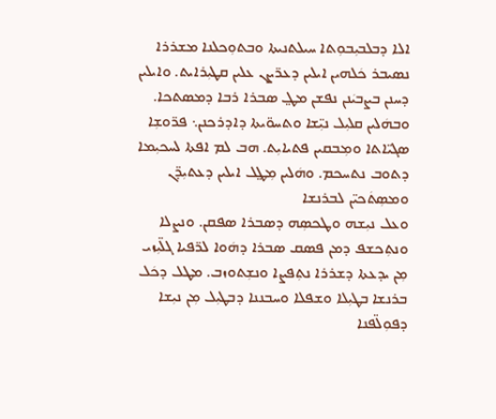ܐܠܐ ܕܒܠܒܝܼܒܘܼܬܐ ܚܝܠܬܢܝܬܐ ܘܒܬܘܼܟܠܢܐ ܡܫܪܪܐ ܢܣܝܒܪ ܟܿܠܗܝܢ ܐܝܠܝܢ ܕܥܪ̈ܨܢ ܥܠܝܢ ܩܛܝܼܪܐܝܬ. ܘܐܝܠܝܢ ܕܚܢܢ ܒܨܒܝܿܢܢ ܢܦܫܢ ܡܛ݀ ܣܒܪܐ ܪܒܐ ܕܡܣܬܟܐ. ܘܒܗܿܠܝܢ ܩܠܝܼܠ ܢܝܼ̈ܫܐ ܘܬܚܘ̈ܝܬܐ ܕܐܕܪܟܢܢ܆ ܦܪ̈ܘܫܼܐ ܣܓܝ̈ܐܬܐ ܘܡܼܒܩܝܢ ܦܬܝܐܝܼܬ. ܗܒ ܠܡ ܐܦܬܐ ܠܚܟܝܼܡܐ ܕܬܘܒ ܢܬܚܟܡ. ܘܗܿܠܝܢ ܡܼܛ݀ܠ ܐܝܠܝܢ ܕܥܬܝܼܕ̈ܢ ܘܡܣܼܬܿܟܝ̈ܢ ܠܒܪܢܫܐ
ܘܥܠ ܢܝܼܫܗ ܘܛܟܣܼܗ ܕܣܒܪܐ ܣܦܩܢ. ܘܢܨܠܐ ܘܢܬܼܟܫܦ ܕܡܢ ܦܣܩ ܣܒܪܐ ܕܗܿܘܐ ܠܪ̈ܦܝܐ ܓܠ̈ܝܼܙܝ ܡܼܢ ܝܕܥܬܐ ܕܫܪܪܐ ܢܬܼܦܨܐ ܘܢܫܼܬܘܙܒ. ܡܛܠ ܕܟܿܠ ܒܪܢܫܐ ܒܛܝܼܠܐ ܘܫܦܠܐ ܘܚܒܢܢܐ ܕܒܛܝܼܠ ܡܼܢ ܢܝܼܫܐ ܕܦܘܼܠ̈ܦܢܐ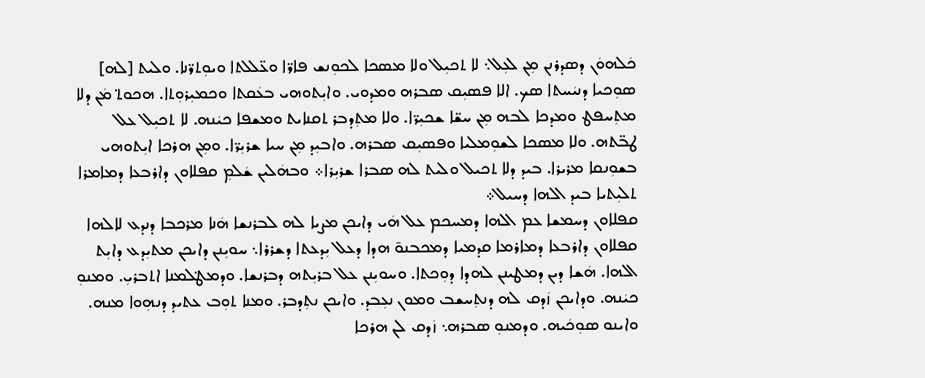ܟܿܠܗܘܿܢ ܕܣܕܪܢܢ ܡܼܢ ܠܥܼܠ܆ ܠܐ ܬܟܝܼܠ ܘܠܐ ܡܣܟܐ ܠܟܘܼܢܫ ܦܐܪ̈ܐ ܘܥ̈ܠܠܬܐ ܘܝܘܼܬܪ̈ܢܐ. ܘܠܝܬ [ܠܗ] ܣܘܼܟܝܐ ܕܢܝܿܚܬܐ ܣܟ. ܐܠܐ ܦܣܝܼܩ ܣܒܪܗ ܘܡܕܘܝ. ܘܐܝܼܬܘܗܝ ܒܥܿܩܬܐ ܘܟܡܝܼܪܘܼܬܐ. ܗܟܘܬ݀ ܡܿܢ ܕܠܐ ܡܬܼܚܦܛ ܘܡܕܟܐ ܠܒܗ ܡܼܢ ܚܫ̈ܐ ܫܟܝܼܪ̈ܐ. ܘܠܐ ܡܬܼܕܒܪ ܬܩܢܐܝܬ ܘܡܫܦܐ ܟܝܿܢܗ. ܠܐ ܬܟܝܼܠ ܥܠ ܛܒ̈ܬܗ. ܘܠܐ ܡܣܟܐ ܠܫܘܼܡܠܝܐ ܘܦܣܝܼܩ ܣܒܪܗ. ܘܐܒܝܼܕ ܡܼܢ ܚܝܐ ܫܪܝܼܪ̈ܐ. ܘܡܼܢ ܗܪܟܐ ܐܝܼܬܘܗܝ ܒܫܘܼܢܩܐ ܡܪܝܪܐ. ܒܝܕ ܕܠܐ ܬܟܝܠ ܘܠܝܬ ܠܗ ܣܒܪܐ ܫܪܝܼܪܐ܀ ܘܒܗܿܠܝܢ ܫܿܠܡܼ ܩܦܠܐܘܢ ܕܐܪܒܥܐ ܕܡܐܡܪܐ ܬܠܝܼܬܝܐ ܒܝܕ ܐܠܗܐ ܕܚܝܠ܀
ܩܦܠܐܘܢ ܕܚܡܫܐ ܥܡ ܐܠܗܐ ܕܡܚܟܡ ܥܠ ܗܿܝ ܕܐܝܟܢ ܡܨܝܐ ܠܗ ܠܒܪܢܫܐ ܗܿܢܐ ܡܪܟܒܐ ܕܢܕܥ ܠܐܠܗܐ ܩܦܠܐܘܢ ܕܐܪܒܥܐ ܕܡܐܪܡܐ ܩܕܡܝܐ ܕܡܟܒܢܘ̄ ܗܕܐ ܕܥܠ ܝܼܕܥܬܐ ܕܫܪܪܐ܆ ܚܘܝܼܢܢ ܕܐܝܟܢ ܡܬܝܼܕܥ ܕܐܝܼܬ ܐܠܗܐ. ܗܿܫܐ ܕܝܢ ܕܡܛܝܢܢ ܠܗܕܐ ܕܘܼܟܬܐ. ܘܚܘܝܼܢܢ ܥܠ ܒܪܝܼܬܗ ܕܒܪܢܫܐ. ܘܕܡܛ݀ܠܡܢܐ ܐܬܒܪܝܼ. ܘܡܢܘܼ ܟܝܿܢܗ. ܘܕܐܝܟܢ ܙܿܕܩ ܠܗ ܕܢܬܼܚܫܒ ܘܡܘܢ ܢܥܼܒܕ. ܘܐܝܟܢ ܢܬܼܕܒܪ. ܘܡܢܐ ܬܘܼܒ ܥܬܝܕ ܕܢܗܼܘܐ ܡܢܗ. ܘܐܝܢܘ ܣܘܼܟܿܝܗ. ܘܕܡܢܘܼ ܣܒܪܗ܆ ܙܿܕܩ ܠܢ ܗܪܟܐ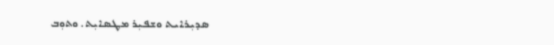ܣܕܝܼܪܐܝܬ ܘܫܦܝܼܪ ܡܛܣܐܝܼܬ. ܘܬܘܼܒ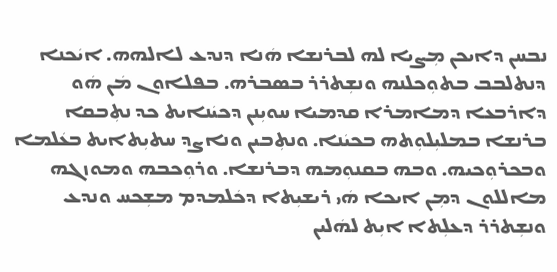ܢܒܚܢ ܕܐܝܟܢ ܡܼܨܝܐ ܠܗ ܠܒܪܢܫܐ ܗܿܢܐ ܕܢܕܥ ܠܐܠܗܗ. ܐܝܿܟܢܐ ܕܢܬܠܒܒ ܒܬܘܼܟܠܢܗ ܘܢܫܼܬܪܪ ܒܣܒܪܗ. ܒܦܠܐܘܢ ܡܿܢ ܗܿܘ ܕܐܪܒܥܐ ܕܡܐܡܪܐ ܩܕܡܝܐ ܚܘܝܼܢܢ ܕܟܝܿܢܐܝܬ ܟܕ ܢܬܼܒܩܐ ܒܪܢܫܐ ܒܡܠܝܼܠܘܼܬܗ ܒܟܝܿܢܐ. ܘܢܬܼܒܝܢ ܘܢܐܨܕ ܚܬܝܼܬܐܝܬ ܒܥܿܠܡܐ ܘܒܟܪܘܼܟܝܗ. ܘܒܗ ܒܩܢܘܼܡܗ ܕܒܪܢܫܐ. ܘܪܘܼܟܒܗ ܘܡܘܙܓܗ ܡܐܠܠܘܢ ܕܡܼܢ ܐܝܟܐ ܗܿܝ ܪܝܫܝܼܬܐ ܕܟܿܠܡܕܡ ܡܫܼܟܚ ܘܢܕܥ ܘܢܫܼܬܪܪ ܕܥܠܼܬܐ ܐܝܼܬ ܠܗܿܠܝܢ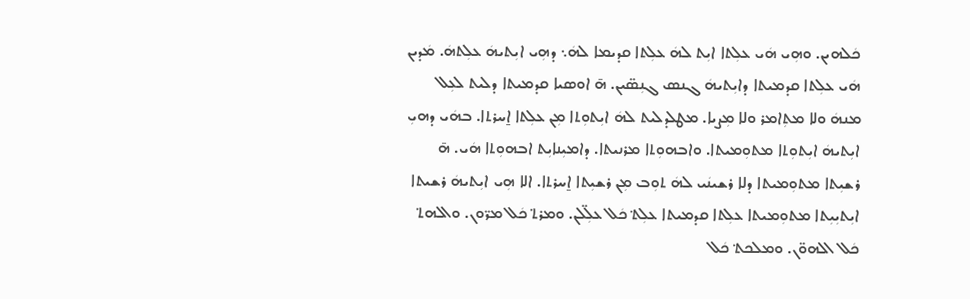ܟܿܠܗܝܢ. ܘܗܼܝ ܗܿܝ ܥܠܼܬܐ ܐܝܼܬ ܠܗܿ ܥܠܼܬܐ ܩܕܝܡܐ ܠܗܿ܆ ܕܗܼܝ ܐܝܼܬܝܗܿ ܥܠܼܬܗܿ. ܡܿܕܝܢ ܗܿܝ ܥܠܼܬܐ ܩܕܡܝܬܐ ܕܐܝܼܬܝܗܿ ܓܢܣ ܓܢܼܣ̈ܝܢ. ܗ̄ ܐܘܣܝܐ ܩܕܡܝܬܐ ܕܠܝܬ ܠܥܼܠ ܡܢܗܿ ܘܠܐ ܡܬܼܐܡܪ ܘܠܐ ܡܼܨܝܐ. ܡܛܠܕܠܝܬ ܠܗܿ ܐܝܼܬܘܼܬܐ ܡܼܢ ܥܠܼܬܐ ܐ̱ܚܪܬܐ. ܒܗܿܝ ܕܗܝܼ ܐܝܼܬܝܗܿ ܐܝܼܬܘܼܬܐ ܡܬܘܼܡܝܬܐ. ܘܐܒܗܘܼܬܐ ܡܪܢܝܬܐ. ܕܐܡܝܼܢܐܝܼܬ ܐܒܗܘܼܬܐ ܗܿܝ. ܗ̄ ܪܫܝܼܬܐ ܡܬܘܼܡܝܬܐ ܕܠܐ ܪܫܝܢܿܝ ܠܗܿ ܬܘܼܒ ܡܼܢ ܪܫܝܼܬܐ ܐ̱ܚܪܬܐ. ܐܠܐ ܗܼܝ ܐܝܼܬܝܗܿ ܪܫܝܬܐ ܐܝܼܬܝܼܝܼܬܐ ܡܬܘܼܡܝܬܐ ܥܠܼܬܐ ܩܕܡܝܬܐ ܥܠܼܬ݀ ܟܿܠ ܥܠܼ̈ܠܢ. ܘܡܪܬ݀ ܟܿܠ ܡܪ̈ܘܢ. ܘܐܠܗܬ݀ ܟܿܠ ܐܠܗܘ̈ܢ. ܘܡܠܟܬ݀ ܟܿܠ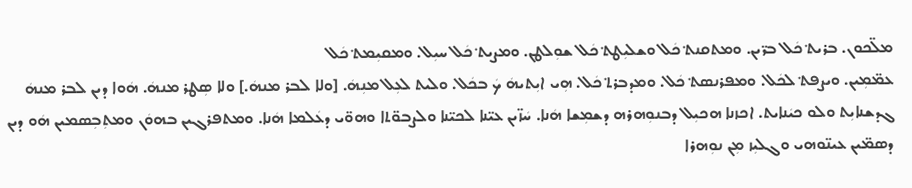ܡܠ̈ܟܘܢ. ܒܪܝܬ݀ ܟܿܠ ܒܪ̈ܝܢ. ܘܡܬܩܢܬ݀ ܟܿܠ ܘܫܠܝܼܛܬ݀ ܟܿܠ ܫܘܼܠܛܢ. ܘܡܨܝܬ݀ ܟܿܠ ܚܝܼܠ. ܘܡܩܝܼܡܬ݀ ܟܿܠ
ܥܡ̈ܡܼܝܢ. ܘܝܨܦܬ݀ ܠܟܿܠ. ܘܡܦܪܢܣܬ݀ ܟܿܠ. ܘܡܕܒܪܬ݀ ܟܿܠ. ܗܼܝ ܐܝܼܬܝܗܿ ܟܿ ܒܟܿܠ. ܘܠܝܬ ܠܥܼܠ ܡܢܼܗܿ. [ܘܠܐ ܠܒܪ ܡܢܗܿ.] ܘܠܐ ܣܼܛܪ ܡܢܗܿ. ܗܿܘܐ ܕܝܢ ܠܒܪ ܡܢܗܿ ܓܕܫܢܐܝܼܬ ܘܠܘ ܟܝܿܢܐܝܬ. ܐܟܙܢܐ ܗܟܝܼܠ ܕܒܢܘܼܗܪܗ ܕܫܡܼܫܐ ܗܿܢܐ. ܚܿܙ̈ܝܢ ܥܝ̈ܢܐ ܠܟܝ̈ܢܐ ܘܠܨܒܘ̈ܬܐ ܘܗܘ̈ܝ ܕܥܿܠܡܐ ܗܿܢܐ. ܘܡܬܦܪܓܝܢ ܒܗܘܿܢ ܘܡܬܼܒܼܣܡܝܢ ܗܿܘ ܕܝܢ ܕܣܡ̈ܝܢ ܥܝܢ̈ܘܗܝ ܘܓܠܝܼܙ ܡܼܢ ܢܘܼܗܪܐ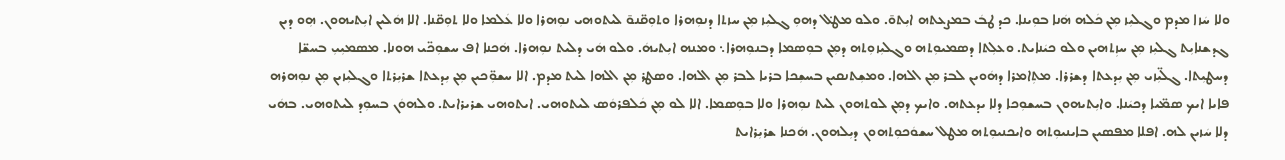ܘܠܐ ܚܿܙܐ ܡܕܡ ܘܓܠܝܼܙ ܡܼܢ ܟܿܠܗ ܗܿܢܐ ܒܘܼܝܢܐ. ܟܕ ܛܒܿ ܒܡܨܥܬܗ ܐܝܼܬܘ̄. ܘܠܘ ܡܛ݀ܠ ܕܗܘܼ ܓܠܝܼܙ ܡܼܢ ܚܙܬܐ ܕܢܘܼܗܪܐ ܘܬܘܼܩ̈ܢܘ̄ ܠܝܬܘܗܝ ܢܘܼܗܪܐ ܘܠܐ ܥܿܠܡܐ ܘܠܐ ܬܘܼܩ̈ܢܐ. ܐܠܐ ܗܿܠܝܢ ܐܝܼܬܝܗܘܢ. ܗܼܘ ܕܝܢ ܓܕܫܢܐܝܼܬ ܓܠܝܼܙ ܡܼܢ ܚܙܼܬܗܝܢ ܘܠܘ ܟܝܿܢܐܝܬ. ܘܥܠܼܬܐ ܕܣܡܝܘܼܬܗ ܘܓܠܝܼܙܘܼܬܗ ܕܡܼܢ ܒܘܼܣܡܐ ܕܒܢܘܼܗܪܐ܆ ܘܡܢܗ ܐܝܼܬܝܗܿ. ܘܠܘ ܗܿܝ ܕܠܝܬ ܢܘܼܗܪܐ. ܗܿܟܢܐ ܐܦ ܚܫܘܼܟ̈ܝ ܗܘܢܐ. ܡܣܡܝܼܝܼ ܒܚܫ̈ܐ ܕܚܛܝܼܬܐ. ܓܠ̈ܝܼܙܝ ܡܼܢ ܝܼܕܥܬܐ ܕܫܪܪܐ. ܡܬܼܐܡܪܐ ܕܗܿܘܝܢ ܠܒܪ ܡܼܢ ܐܠܗܐ. ܘܡܫܼܬܢܩܝܢ ܒܚܫܼܟܐ ܒܪܝܐ ܠܒܪ ܡܼܢ ܐܠܗܐ. ܘܣܛܪ ܡܼܢ ܐܠܗܐ ܠܝܬ ܡܕܡ. ܐܠܐ ܚܫܘܼ̈ܟܝܢ ܡܼܢ ܝܼܕܥܬܐ ܫܪܝܼܪܬܐ ܘܓܠܝܼܙܝܢ ܡܼܢ ܢܘܼܗܪܗ ܦܐܝܐ ܐܝܟ ܣܡ̈ܝܐ ܕܟܝܿܢܐ. ܘܐܝܼܬܝܗܘܢ ܒܚܫܘܼܟܐ ܕܠܐ ܝܕܥܬܗ. ܘܐܝܟ ܕܡܼܢ ܠܘܬܗܘܢ ܠܝܬ ܢܘܼܗܪܐ ܘܠܐ ܒܘܼܣܡܐ. ܐܠܐ ܠܘ ܡܼܢ ܟܿܠܦܪܘܿܣ ܠܝܬܘܗܝ. ܐܝܬܘܗܝ ܫܪܝܪܐܝܬ. ܘܠܗܘܿܢ ܒܚܘܼܕ ܠܝܬܘܗܝ. ܒܗܿܝ ܕܠܐ ܚܿܙܝܢ ܠܗ. ܐܦܠܐ ܡܦܣܝܢ ܒܐܝܢܝܘܼܬܗ ܘܐܝܟܢܝܘܼܬܗ ܡܛܠ ܚܫܘܿܟܘܼܬܗܘܢ ܕܝܼܠܗܘܢ. ܗܿܟܢܐ ܫܪܝܼܪܐܝܬ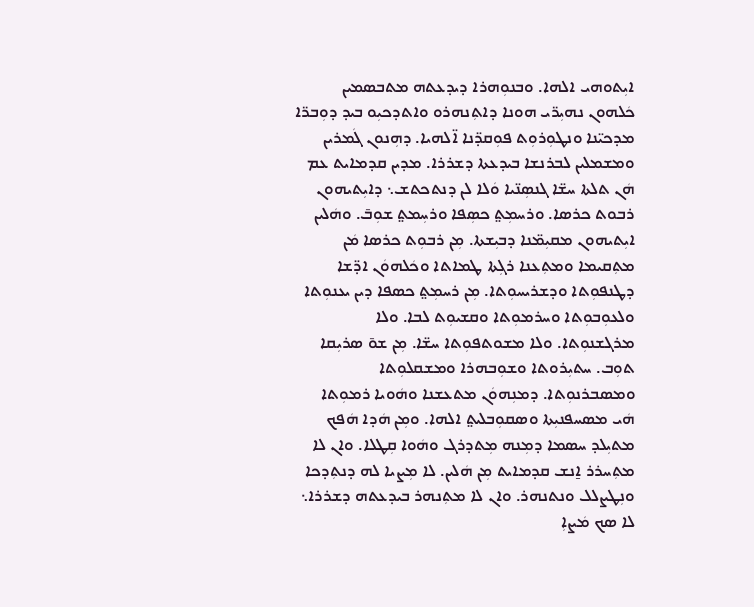ܐܝܼܬܘܗܝ ܐܠܗܐ. ܘܒܢܘܼܗܪܐ ܕܝܕܥܬܗ ܡܬܒܣܡܝܢ ܟܿܠܗܘܢ ܢܗܝܼܪ̈ܝ ܗܘܢܐ ܕܐܬܼܢܗܪܘ ܘܐܬܕܟܝܼܘ ܒܝܕ ܕܘܼܒܪ̈ܐ ܡܕܟܝ̈ܢܐ ܘܢܛܘܼܪܘܼܬ ܦܘܼܩܕ̈ܢܐ ܐ̈ܠܗܝܐ. ܕܗܼܢܘܢ ܓܿܡܪܝܢ ܘܡܫܡܠܝܢ ܠܒܪܢܫܐ ܒܝܕܥܬܐ ܕܫܪܪܐ. ܡܕܝܢ ܩܕܡܐܝܬ ܥܡ ܗܿܢ ܬܠܬܐ ܚܫ̈ܐ ܓܢܣܼܢ̈ܝܐ ܘܿܠܐ ܠܢ ܕܢܬܟܬܫ܆ ܕܐܝܼܬܝܗܘܢ ܪܒܘܬ ܟܪܣܐ. ܘܪܚܡܼܬ݀ ܟܣܼܦܐ ܘܪܚܼܡܬ݀ ܫܘܼܒ̄. ܘܗܿܠܝܢ ܐܝܼܬܝܗܘܢ ܡܩܝܼܡ̈ܢܐ ܕܒܝܼܫܬܐ. ܡܼܢ ܪܒܘܼܬ ܟܪܣܐ ܡܿܢ ܡܬܼܩܝܡܐ ܘܡܬܼܥܢܐ ܪܓܼܬܐ ܛܡܐܬܐ ܘܟܿܠܗܘܿܢ ܐܕ̈ܫܐ ܕܛܢܦܘܼܬܐ ܘܕܫܪܝܚܘܼܬܐ. ܡܼܢ ܪܚܡܼܬ݀ ܟܣܦܐ ܕܝܢ ܝܥܢܘܼܬܐ ܘܠܥܘܼܒܘܼܬܐ ܘܚܪܡܘܼܬܐ ܘܩܫܝܘܼܬ ܠܒܐ. ܘܠܐ ܡܪܓܫܢܘܼܬܐ. ܘܠܐ ܡܫܘܬܦܘܼܬܐ ܚܫ̈ܐ. ܡܼܢ ܫܘ̄ ܣܪܝܼܩܐ ܬܘܼܒ. ܚܬܝܼܪܘܬܐ ܘܫܘܼܒܗܪܐ ܘܡܫܩܠܘܼܬܐ ܘܡܣܒܪܢܘܼܬܐ. ܕܡܢܼܗܘܿܢ ܡܬܥܫܢܐ ܘܗܿܘܝܐ ܪܡܘܼܬܐ ܗܿܝ ܡܣܚܦܢܝܼܬܐ ܘܣܩܘܼܒܠܝܬ݀ ܐܠܗܐ. ܘܡܼܢ ܗܿܕܐ ܗܿܦܟ ܡܬܝܼܠܕ ܚܣܡܐ ܕܡܼܢܗ ܡܼܬܕܪܓ ܘܗܿܘܐ ܩܼܛܠܐ. ܘܐܢ ܠܐ ܡܬܼܚܪܪ ܐ̱ܢܫ ܩܕܡܐܝܬ ܡܼܢ ܗܿܠܝܢ. ܠܐ ܡܼܨܝܐ ܠܗ ܕܢܬܼܕܟܐ ܘܢܼܛܨܠܠ ܘܢܬܢܗܪ. ܘܐܢ ܠܐ ܡܬܼܢܗܪ ܒܝܕܥܬܗ ܕܫܪܪܐ܆ ܠܐ ܣܟ ܡܿܨܐܼ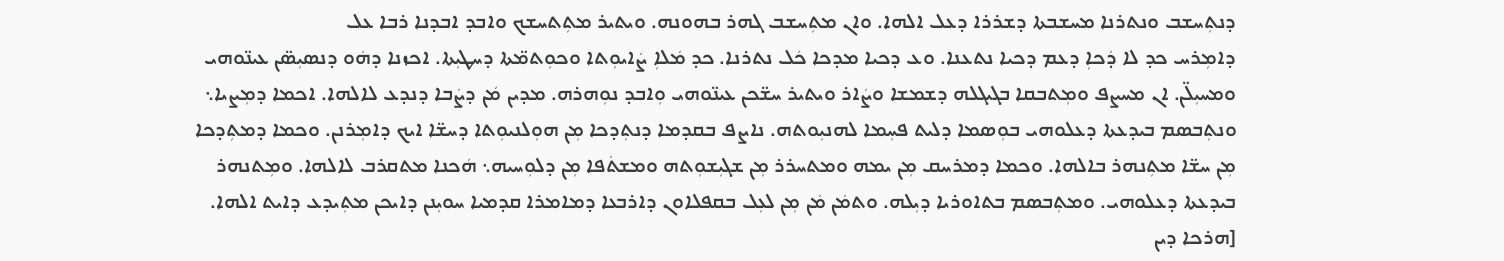ܕܢܬܼܚܫܒ ܘܢܬܪܢܐ ܡܚܫܒܬܐ ܕܫܪܪܐ ܕܥܠ ܐܠܗܐ. ܘܐܢ ܡܬܼܚܫܒ ܓܗܪ ܒܗܘܢܗ. ܘܝܬܝܪ ܡܬܼܬܚܫܟ ܘܐܒܕ ܐܒܕܢܐ ܪܒܐ ܥܠ
ܕܐܡܼܪܚ ܟܕ ܠܐ ܕܿܟܐܼ ܕܥܡ ܕܟܝܐ ܢܬܥܢܐ. ܘܥ ܕܟܝܐ ܡܕܟܐ ܟܿܠ ܢܬܪܢܐ. ܟܕ ܡܿܠܐܼ ܨܿܐܝܘܼܬܐ ܘܟܘܼܬܡ̈ܬܐ ܕܚܛܝܼܬܐ. ܐܟܙܢܐ ܕܗܿܘ ܕܢܣܝܼܣ̈ܢ ܥܝܢ̈ܘܗܝ ܘܡܚܝܼܠ̈ܢ. ܐܢ ܡܚܨܦ ܘܡܼܬܒܩܐ ܒܓܝܓܠܗ ܕܫܡܫܐ ܘܨܿܐܪ ܘܝܬܝܪ ܚܫ̈ܟܢ ܥܝܢ̈ܘܗܝ ܘܼܐܒܕ ܢܘܼܗܪܗ. ܡܕܝܢ ܡܿܢ ܕܨܿܒܐ ܕܢܕܥ ܠܐܠܗܐ. ܐܟܡܐ ܕܡܼܨܝܐ܆ ܘܢܬܼܒܣܡ ܒܝܕܥܬܐ ܕܥܠܘܗܝ ܒܘܼܣܡܐ ܕܠܝܬ ܦܚܼܡܐ ܠܗܢܝܼܘܬܗ. ܢܐܨܦ ܒܩܕܡܐ ܕܢܬܼܕܟܐ ܡܼܢ ܗܘܼܠܢܝܘܼܬܐ ܕܚܫ̈ܐ ܐܝܟ ܕܐܡܼܪܢܢ. ܘܟܡܐ ܕܡܬܼܕܟܐ ܡܼܢ ܚܫ̈ܐ ܡܬܼܢܗܪ ܒܐܠܗܐ. ܘܟܡܐ ܕܡܪܚܩ ܡܼܢ ܝܡܗ ܘܡܬܚܪܪ ܡܼܢ ܫܓܝܼܫܘܼܬܗ ܘܡܫܬܿܦܐ ܡܼܢ ܕܠܘܼܚܝܗ܆ ܗܿܟܢܐ ܡܬܩܪܒ ܠܐܠܗܐ. ܘܡܼܬܢܗܪ ܒܝܕܥܬܐ ܕܥܠܘܗܝ. ܘܡܬܼܒܣܡ ܒܬܐܘܪܝܐ ܕܝܼܠܗ. ܘܬܡܿܢ ܡܿܢ ܡܼܢ ܠܥܼܠ ܒܩܦܠܐܘܢ ܕܐܪܒܥܐ ܕܡܐܡܪܐ ܩܕܡܝܐ ܚܘܝܼܢܢ ܕܐܝܟܢ ܡܬܼܝܕܥ ܕܐܝܬ ܐܠܗܐ. [ܗܪܟܐ ܕܝܢ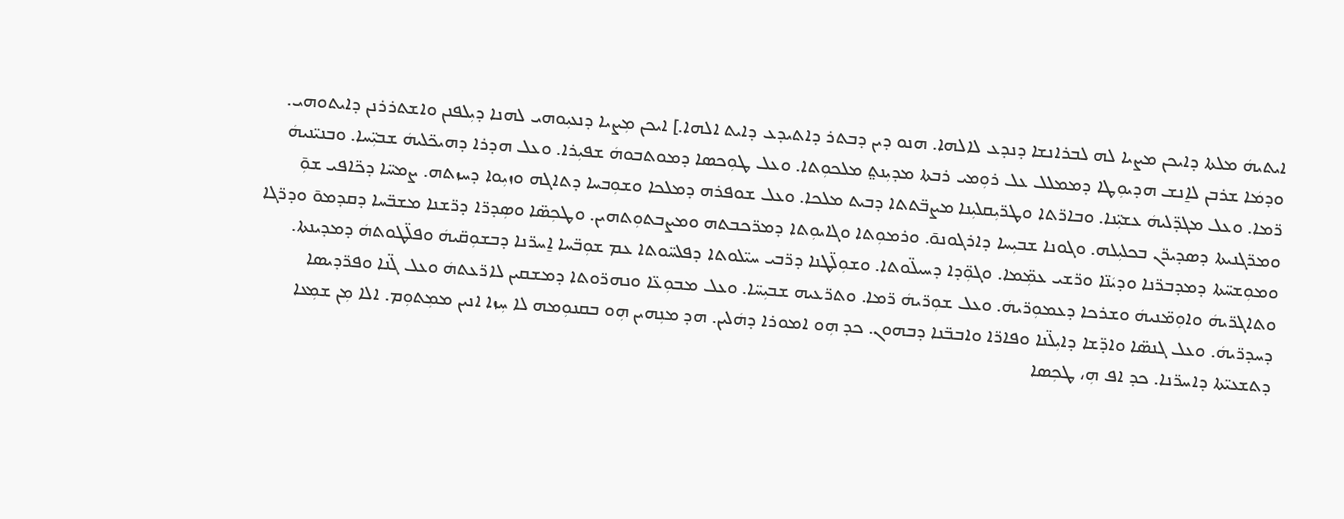ܐܝܬܝܗܿ ܡܠܬܐ ܕܐܝܟܢ ܡܨܝܐ ܠܗ ܠܒܪܐܢܫܐ ܕܢܕܥ ܠܐܠܗܐ. ܗܢܘ ܕܝܢ ܕܒܬܪ ܕܐܬܝܕܥ ܕܐܝܬ ܐܠܗܐ.] ܐܝܟܢ ܡܼܨܝܐ ܕܢܥܝܼܘܗܝ ܠܗܢܐ ܕܝܼܠܦܢܢ ܘܐܫܬܪܪܢܢ ܕܐܝܬܘܗܝ. ܘܕܡܿܐ ܫܪܒܢ ܠܐ̱ܢܫ ܗܕܝܘܼܛܐ ܕܡܡܠܠ ܥܠ ܪܘܼܡܝ ܪܒܬܐ ܡܕܝܼܢܬ݀ ܡܠܟܘܼܬܐ. ܘܥܠ ܛܘܼܟܣܐ ܕܡܘܬܒܘܗܿ ܫܦܝܼܪܐ. ܘܥܠ ܗܕܪܐ ܕܗܝܟ̈ܠܝܗܿ ܫܒܝܼ̈ܚܐ. ܘܒܢܝ̈ܢܝܗܿ ܪ̈ܡܐ. ܘܥܠ ܡܓܕ̈ܠܝܗܿ ܥܫܝܼ̈ܢܐ. ܘܒܐܪ̈ܬܐ ܘܛܪ̈ܝܼܩܠܝܼܢܐ ܡܨܒ̈ܬܬܐ ܕܒܝܬ ܡܠܟܐ. ܘܥܠ ܫܘܦܪܗ ܕܡܠܟܐ ܘܫܘܼܒܚܐ ܕܬܐܓܗ ܘܙܝܼܘܐ ܕܚܙܬܗ. ܨܡܚ̈ܐ ܕܟ̈ܐܦܝ ܫܘܼ̄ ܘܡܪ̈ܓܢܝܬܐ ܕܣܕܝܪ̈ܢ ܒܟܠܝܼܠܗ. ܘܓܘܢܐ ܫܒܝܼܚܐ ܕܐܪܓܘܢܘ̄. ܘܪܡܘܼܬܐ ܘܓܐܝܘܼܬܐ ܕܡܪ̈ܟܒܬܗ ܘܡܨܒܬܘܼܬܗܝܢ. ܘܛܟܼܣ̈ܐ ܘܣܼܕܪ̈ܐ ܕܪ̈ܫܢܐ ܡܫܒ̈ܚܐ ܕܩܕܡܘ̄ ܘܕܪ̈ܓܐ ܘܡܘܼܫܚ̈ܬܐ ܕܡܕܒܪ̈ܢܐ ܘܕܝܿܢ̈ܐ ܘܪ̈ܫܝ ܥܡܼ̈ܡܐ. ܘܓܘܼ̈ܕܐ ܕܚܝܠ̈ܘܬܐ. ܘܫܘܼܠ̈ܛܢܐ ܕܪ̈ܒܝ ܚܝ̈ܠܘܬܐ ܕܦܠܚ̈ܘܬܐ ܥܡ ܫܘܼܒ̈ܚܐ ܐ̱ܚܪ̈ܢܐ ܕܒܫܘܼܩ̈ܝܗܿ ܘܦܠ̈ܛܘܬܗܿ ܕܡܕܝܢܬܐ. ܘܬܐܓܪ̈ܝܗܿ ܘܐܘܼܡ̈ܢܝܗܿ ܘܫܪܟܐ ܕܥܡܘܼܪ̈ܝܗܿ. ܘܥܠ ܫܘܼܪ̈ܝܗܿ ܪ̈ܡܐ. ܘܬܪ̈ܥܝܗ ܫܒܝܼܚ̈ܐ. ܘܥܠ ܡܒܘܼܥ̈ܐ ܘܢܗܪ̈ܘܬܐ ܕܡܫܩܝܢ ܠܐܪ̈ܥܬܗܿ ܘܥܠ ܓ̈ܢܐ ܘܦܪ̈ܕܝܣܐ ܕܚܕܪ̈ܝܗܿ. ܘܥܠ ܓܢܣ̈ܐ ܘܐܕ̈ܫܐ ܕܐܝܼܠ̈ܢܐ ܘܦܐܪ̈ܐ ܘܐܒܒ̈ܢܐ ܕܒܗܘܢ. ܟܕ ܗܼܘ ܐܡܘܪܐ ܕܗܿܠܝܢ. ܗܕ ܡܢܼܗܝܢ ܗܼܘ ܒܩܢܘܼܡܗ ܠܐ ܚܼܙܐ ܐܢܝܢ ܡܡܼܬܘܼܡ. ܐܠܐ ܡܼܢ ܫܡܼܥܐ ܕܬܫܥܝ̈ܬܐ ܕܐܚܪ̈ܢܐ. ܟܕ ܐܦ ܗܼ، ܛܟܼܣܐ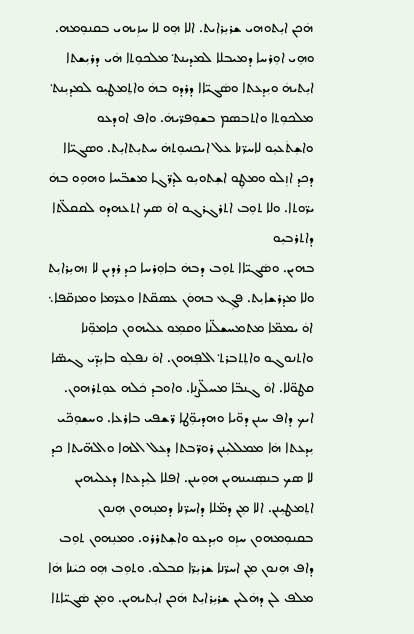ܗܿܟܢ ܐܝܼܬܘܗܝ ܫܪܝܼܪܐܝܬ. ܐܠܐ ܗܼܘ ܠܐ ܚܙܼܝܗܝ ܒܩܢܘܼܡܗ. ܘܗܼܝ ܐܘܼܪܚܐ ܕܡܝܒܠܐ ܠܡܕܝܢܬ݀ ܡܠܟܘܼܬܐ ܗܿܝ ܕܪܝܼܫܬܐ ܐܝܼܬܝܗܿ ܘܝܼܕܥܬܐ ܘܣܿܓܝ̈ܐܐ ܕܪܕܘ ܒܗܿ ܘܐܬܼܡܛܝܼܘ ܠܡܕܝܼܢܬ݀ ܡܠܟܘܼܬܐ ܘܐܬܒܣܡ ܒܫܘܼܦܪ̈ܝܗܿ. ܘܐܦ ܐܘܕܥܘ ܘܐܫܼܬܿܥܝܼܘ ܠܐܚܪ̈ܢܐ ܥܠ ܐܝܟܢܝܘܼܬܗܿ ܚܬܝܼܬܐܝܼܬ. ܘܣܓܝ̈ܐܐ ܕܟܕ ܐܙܼܠܘ ܘܡܛܼܘ ܐܫܼܬܘܝܼܘ ܠܕܪ̈ܓܐ ܡܫܒ̈ܚܐ ܘܗܘܼܘ ܒܗܿ ܝܪ̈ܘܬܐ. ܘܠܐ ܬܘܼܒ ܐܬܪܓܪܓܘ ܐܘܿ ܣܟ ܐܬܥܗܕܘ ܠܩܩܠ̈ܬܐ ܕܐܬܪܒܝܼܘ
ܒܗܝܢ. ܘܣܿܓܝ̈ܐܐ ܬܘܼܒ ܕܒܗܿ ܒܐܘܼܪܚܐ ܟܕ ܪܕܝܢ ܠܐ ܙܗܝܼܪܐܝܼܬ ܘܠܐ ܡܕܪܫܐܝܼܬ. ܦܓܼܥ ܒܗܘܿܢ ܥܣܩ̈ܬܐ ܘܥܪ̈ܡܐ ܘܡܙܩ̈ܦܐ܆ ܐܘܿ ܝܡܡ̈ܐ ܡܬܡܚܫܠ̈ܢܐ ܘܩܡܼܘ ܥܠܝܗܘܢ ܟܐܡܘܼ̈ܢܐ ܘܐܬܢܘܓܘ ܘܐܬܼܬܒܪܬ݀ ܐܠܦܼܗܘܢ. ܐܘܿ ܢܦܠܼܘ ܒܐܝܼܕ̈ܝ ܓܝܣ̈ܐ ܩܛܘ̈ܠܐ. ܐܘܿ ܓܢܒ̈ܐ ܡܚܠ̈ܨܢܐ. ܘܐܘܒܕ ܟܿܠܗ ܥܘܼܬܪܗܘܢ. ܐܝܟ ܕܐܦ ܚܢܢ ܕܘ̈ܝܐ ܘܗܕܝܘܼ̈ܛܐ ܪ̈ܫܦܝ ܒܐܪܥܐ. ܘܚܫܘܼܟ̈ܝ ܝܼܕܥܬܐ ܗܿܐ ܡܡܠܠܝܼܢܢ ܪܘܪ̈ܒܬܐ ܕܥܠ ܐܠܗܐ ܘܐܠܗ̈ܝܬܐ ܟܕ ܠܐ ܣܟ ܒܢܣܼܢܝܢܗܝܢ ܗܘܼܝܢܢ. ܐܦܠܐ ܠܝܼܕܥܬܐ ܕܥܠܝܗܝܢ ܐܬܼܡܛܝܼܢܢ. ܐܠܐ ܡܼܢ ܕܡ̈ܠܐ ܕܐܚܪ̈ܢܐ ܕܡܢܼܗܘܢ ܗܼܢܘܢ ܒܩܢܘܼܡܗܘܢ ܚܙܼܘ ܘܝܼܕܥܘ ܘܐܫܼܬܪܪܘ. ܘܡܢܼܗܘܢ ܬܘܼܒ ܕܐܦ ܗܼܢܘܢ ܡܼܢ ܐܚܪ̈ܢܐ ܫܪܝܼܪ̈ܐ ܩܒܠܘ. ܘܬܘܼܒ ܗܼܘ ܟܝܿܢܐ ܗܿܐ ܡܠܦ ܠܢ ܕܗܿܠܝܢ ܫܪܝܼܪܐܝܼܬ ܗܿܟܢ ܐܝܼܬܝܗܝܢ. ܘܡܼܢ ܣܿܓܝ̈ܐܬܐ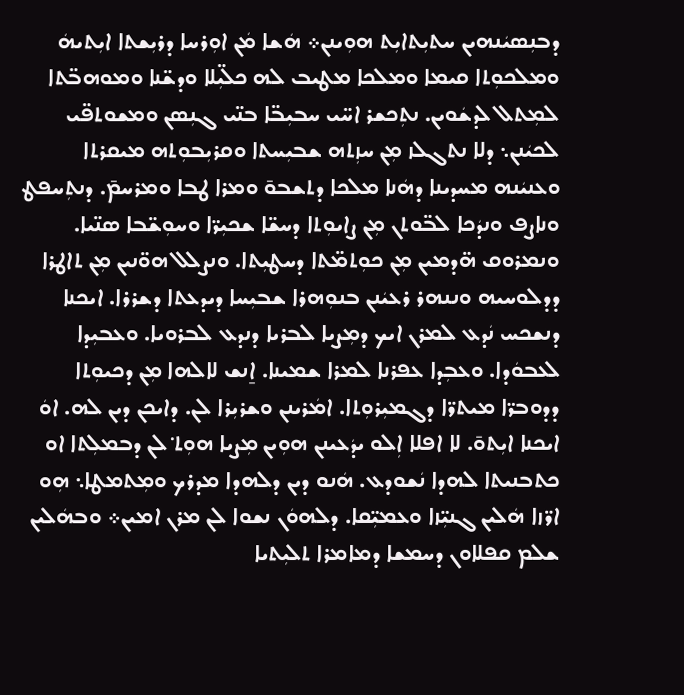ܕܒܢܼܣܝܿܢܗܝܢ ܚܬܝܼܬܐܝܼܬ ܗܘܼܝܢܢ܀ ܗܿܫܐ ܡܿܢ ܐܘܼܪܚܐ ܕܪܝܼܫܬܐ ܐܝܼܬܝܗܿ ܘܡܠܟܘܼܬܐ ܩܝܡܐ ܘܡܠܟܐ ܡܛܝܒ ܠܗ ܟܠ̈ܝܼܠܐ ܘܕܫ̈ܢܐ ܘܡܘܗܒ̈ܬܐ ܠܡܼܬܠ ܠܕܫܿܘܝܢ. ܢܬܼܟܫܪ ܐܚ̈ܝ ܚܒܝܼܒ̈ܐ ܒܢ̈ܝ ܓܢܼܣܢ ܘܡܫܘܬܦ̈ܝ ܠܟܝܿܢܢ܆ ܕܠܐ ܢܬܓܠܙ ܡܼܢ ܚܙܼܬܗ ܫܒܝܼܚܬܐ ܘܩܪܝܼܒܘܼܬܗ ܡܝܩܪܬܐ ܘܥܢܝܿܢܗ ܡܚܕܝܢܐ ܕܗܿܢܐ ܡܠܟܐ ܕܬܫܒܘ̄ ܘܡܪܐ ܛܒܐ ܘܡܪܚܡ̄. ܕܢܬܼܚܦܛ ܘܢܐܨܦ ܘܢܕܿܟܐ ܠܒ̈ܘܬܢ ܡܼܢ ܨܐܝܘܼܬܐ ܕܚܫ̈ܐ ܫܟܝܼܪ̈ܐ ܘܚܘܼܫ̈ܒܐ ܣܢ̈ܝܐ. ܘܢܡܪܘܩ ܗ̈ܕܡܝܢ ܡܼܢ ܟܘܼܬܡ̈ܬܐ ܕܚܛܝܼܬܐ. ܘܢܨܠܠ ܗܘ̈ܢܝܢ ܡܼܢ ܬܐܛܪܐ ܕܕܠܘܚܝܗ ܘܢܢܗܪ ܪܥܝܿܢܢ ܒܢܘܼܗܪܐ ܫܒܝܼܚܐ ܕܝܕܥܬܐ ܕܫܪܪܐ. ܐܝܟܢܐ ܕܢܫܟܚ ܢܿܕܥ ܠܡܪܢ ܐܝܟ ܕܡܼܨܝܐ ܠܒܪܝܐ ܕܢܕܥ ܠܒܪܘܝܐ. ܘܥܒܝܼܕܐ ܠܥܒܘܿܕܐ. ܘܥܒܼܕܐ ܥܦܪܢܐ ܠܡܪܐ ܫܡܝܢܐ. ܐ̱ܢܫ ܠܐܠܗܐ ܡܼܢ ܕܟܝܘܼܬܐ ܕܕܘܒܪ̈ܐ ܡܝܬܪ̈ܐ ܕܓܡܝܼܪܘܼܬܐ. ܐܡܿܪܝܢܢ ܘܫܪܝܼܪܐ ܠܢ. ܕܐܝܟܢ ܕܝܢ ܠܗ. ܐܘܿ ܐܝܟܢܐ ܐܝܼܬܘ̄. ܠܐ ܐܦܠܐ ܐܼܠܘ ܝܕܿܥܝܢܢ ܗܘܼܝܢ ܡܼܨܝܐ ܗܘܼܬ݀ ܠܢ ܕܒܡܠܼܬܐ ܐܘ ܟܬܒܢܝܬܐ ܠܗܕܐ ܢܿܫܘܕܥ. ܗܿܢܘ ܕܝܢ ܕܠܗܕܐ ܡܕܪܟ ܘܡܼܬܡܛܐ܆ ܗܼܘ ܐܪ̈ܙܐ ܗܿܠܝܢ ܓܢܝܼ̈ܙܐ ܘܥܡܝܼ̈ܩܐ. ܕܠܗܘܿܢ ܢܫܘܐ ܠܢ ܡܪܢ ܐܡܝܢ܀ ܘܒܗܿܠܝܢ ܫܠܡ ܩܦܠܐܘܢ ܕܚܡܫܐ ܕܡܐܡܪܐ ܬܠܝܼܬܝܐ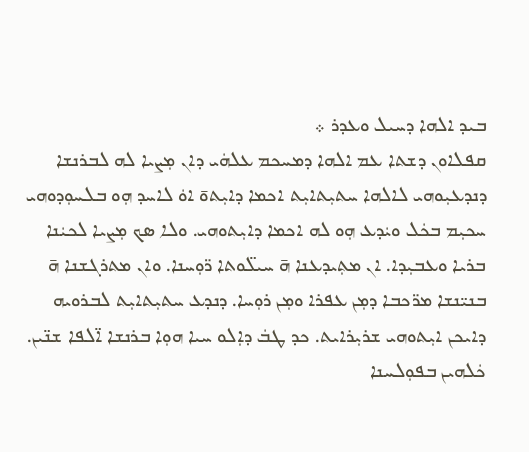ܒܝܕ ܐܠܗܐ ܕܚܝܠ ܘܥܕܪ ܀
ܩܦܠܐܘܢ ܕܫܬܐ ܥܡ ܐܠܗܐ ܕܡܚܟܡ ܥܠܗܿܝ ܕܐܢ ܡܼܨܝܐ ܠܗ ܠܒܪܢܫܐ ܕܢܕܥܝܼܘܗܝ ܠܐܠܗܐ ܚܬܝܼܬܐܝܼܬ ܐܟܡܐ ܕܐܝܼܬܘ̄ ܐܘܿ ܠܐܚܕ ܗܼܘ ܒܠܚܘܼܕܘܗܝ ܚܟܝܼܡ ܒܟܿܠ ܘܝܿܕܥ ܗܼܘ ܠܗ ܐܟܡܐ ܕܐܝܼܬܘܗܝ. ܘܠܐ ܣܟ ܡܼܨܝܐ ܠܟܝܿܢܐ ܒܪܝܐ ܘܥܒܝܼܕܐ. ܐܢ ܡܬܼܝܕܥܢܐ ܗ̄ ܚܝܠ̈ܘܬܐ ܪ̈ܘܼܚܢܐ. ܘܐܢ ܡܬܪܓܫܢܐ ܗ̄ ܒܢܝ̈ܢܫܐ ܡܪ̈ܟܒܐ ܕܡܼܢ ܥܦܪܐ ܘܡܼܢ ܪܘܼܚܐ. ܕܢܕܥ ܚܬܝܼܬܐܝܼܬ ܠܒܪܘܝܗ ܕܐܝܟܢ ܐܝܼܬܘܗܝ ܫܪܝܼܪܐܝܬ. ܟܕ ܛܒܿ ܕܐܼܠܘ ܚܝܐ ܗܘܼܐ ܒܪܢܫܐ ܐ̈ܠܦܐ ܫܢ̈ܝܢ. ܟܿܠܗܝܢ ܒܦܘܼܠܚܢܐ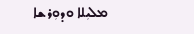ܡܠܝܼܠܐ ܘܕܘܼܪܫܐ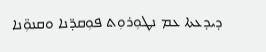ܕܝܕܥܬܐ ܥܡ ܢܛܘܼܪܘܼܬ ܦܘܼܩܕ̈ܢܐ ܘܩܢܘܼ̈ܢܐ